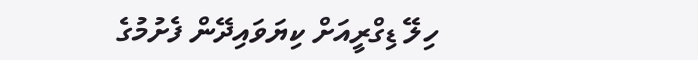ހިލޭ ޑިގްރީއަށް ކިޔަވައިދޭން ފެށުމުގެ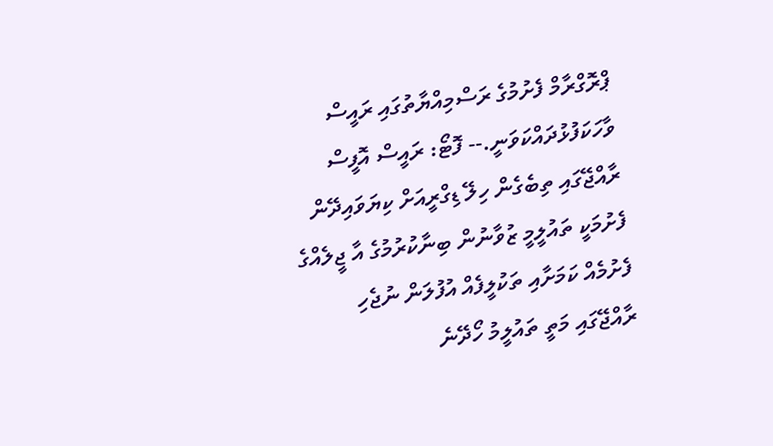ޕްރޮގްރާމް ފެށުމުގެ ރަސްމިއްޔާތުގައި ރައީސް ވާހަކަފުޅުދައްކަވަނީ.-- ފޮޓޯ: ރައީސް އޮފީސް
ރާއްޖޭގައި ތިބެގެން ހިލޭ ޑިގްރީއަށް ކިޔަވައިދޭން ފެށުމަކީ ތައުލީމީ ޒުވާނުން ބިނާކުރުމުގެ އާ ޖީލެއްގެ ފެށުމެއް ކަމަށާއި ތަކުލީފެއް އުފުލަން ނުޖެހި ރާއްޖޭގައި މަތީ ތައުލީމު ހޯދޭނެ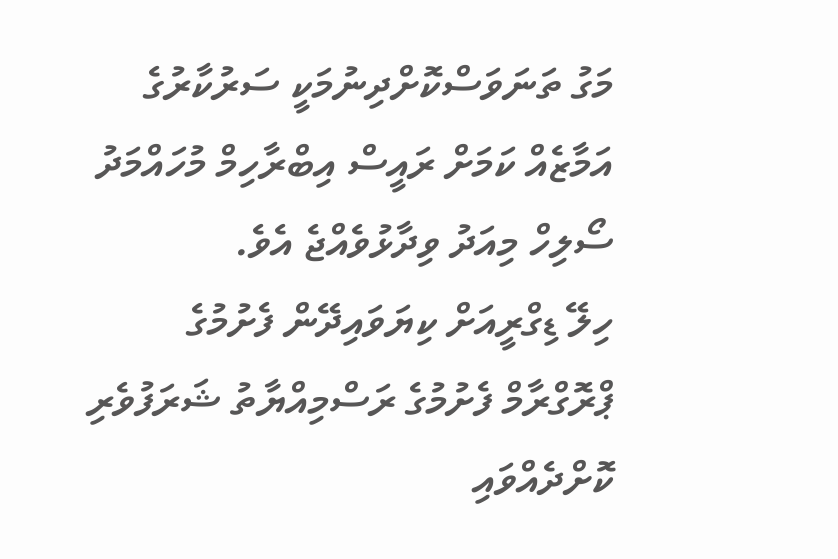މަގު ތަނަވަސްކޮށްދިނުމަކީ ސަރުކާރުގެ އަމާޒެއް ކަމަށް ރައީސް އިބްރާހިމް މުހައްމަދު ސޯލިހް މިއަދު ވިދާޅުވެއްޖެ އެވެ.
ހިލޭ ޑިގްރީއަށް ކިޔަވައިދޭން ފެށުމުގެ ޕްރޮގްރާމް ފެށުމުގެ ރަސްމިއްޔާތު ޝަރަފުވެރި ކޮށްދެއްވައި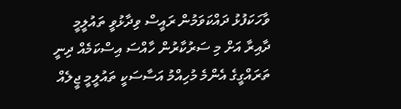ވާހަކަފުޅު ދައްކަވަމުން ރައީސް ވިދާޅުވީ ތައުލީމީ ދާއިރާ އަށް މި ސަރުކާރުން ހާއްސަ އިސްކަމެއް ދިނީ ތަރައްގީގެ އެންމެ މުހިއްމު އަސާސަކީ ތައުލީމީ ޖީލެއް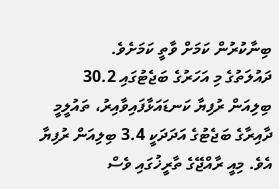ބިނާކުރުން ކަމަށް ވާތީ ކަމަށެވެ.
ދައުލަތުގެ މި އަހަރުގެ ބަޖެޓުގައި 30.2 ބިލިއަން ރުފިޔާ ކަނޑައަޅާފައިވާއިރު، ތައުލީމީ ދާއިރާގެ ބަޖެޓުގެ އަދަދަކީ 3.4 ބިލިއަން ރުފިޔާ އެވެ. މިއީ ރާއްޖޭގެ ތާރީޚުގައި ވެސް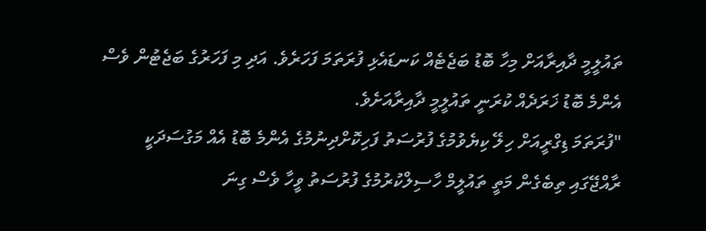ތައުލީމީ ދާއިރާއަށް މިހާ ބޮޑު ބަޖެޓެއް ކަނޑައެޅި ފުރަތަމަ ފަހަރެވެ. އަދި މި ފަހަރުގެ ބަޖެޓުން ވެސް އެންމެ ބޮޑު ޚަރަދެއް ކުރަނީ ތައުލީމީ ދާއިރާއަށެވެ.
"ފުރަތަމަ ޑިގްރީއަށް ހިލޭ ކިޔެވުމުގެ ފުރުސަތު ފަހިކޮށްދިނުމުގެ އެންމެ ބޮޑު އެއް މަގުސަދަކީ ރާއްޖޭގައި ތިބެގެން މަތީ ތައުލީމް ހާސިލްކުރުމުގެ ފުރުސަތު ވީހާ ވެސް ގިނަ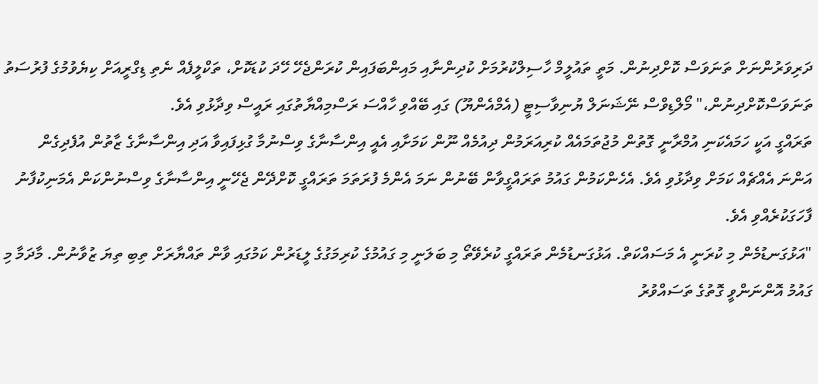ދަރިވަރުންނަށް ތަނަވަސް ކޮށްދިނުން. މަތީ ތައުލީމް ހާސިލްކުރުމަށް ކުދިންނާއި މައިންބަފައިން ކުރަންޖެހޭ ހޭދަ ކުޑަކޮށް، ތަކްލީފެއް ނެތި ޑިގްރީއަށް ކިޔެވުމުގެ ފުރުސަތު ތަނަވަސްކޮށްދިނުން،" މޯލްޑިވްސް ނޭޝަނަލް ޔުނިވާސިޓީ (އެމްއެންޔޫ) ގައި ބޭއްވި ހާއްސަ ރަސްމިއްޔާތުގައި ރައީސް ވިދާޅުވި އެވެ.
ތަރައްގީ އަކީ ހަމައެކަނި އުމްރާނީ ގޮތުން މުޖުތަމައެއް ކުރިއަރަމުން ދިއުމެއް ނޫން ކަމަށާއި އެއީ އިންސާނާގެ ވިސްނުމާ ގުޅިފައިވާ އަދި އިންސާނާގެ ޒާތުން އުފެދިގެން އަންނަ އެއްޗެއް ކަމަށް ވިދާޅުވި އެވެ. އެހެންކަމުން ގައުމު ތަރައްގީވާން ބޭނުން ނަމަ އެންމެ ފުރަތަމަ ތަރައްގީ ކޮށްދޭން ޖެހޭނީ އިންސާނާގެ ވިސްނުންކަން އެމަނިކުފާނު ފާހަގަކުރެއްވި އެވެ.
"އަޅުގަނޑުމެން މި ކުރަނީ އެ މަސައްކަތް. އަޅުގަނޑުމެން ތަރައްގީ ކުރެވޭތޯ މި ބަލަނީ މި ގައުމުގެ ކުރިމަގުގެ ލީޑަރުން ކަމުގައި ވާން ތައްޔާރަށް ތިބި ތިޔަ ޒުވާނުން. މާދަމާ މި ގައުމު އޮންނަންވީ ގޮތުގެ ތަސައްވުރު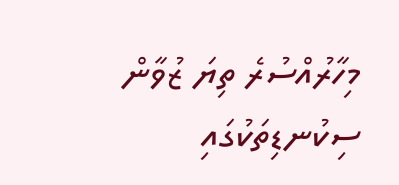މިހާރުއްސުރެ ތިޔަ ޒުވާން ސިކުނޑިތަކުގައި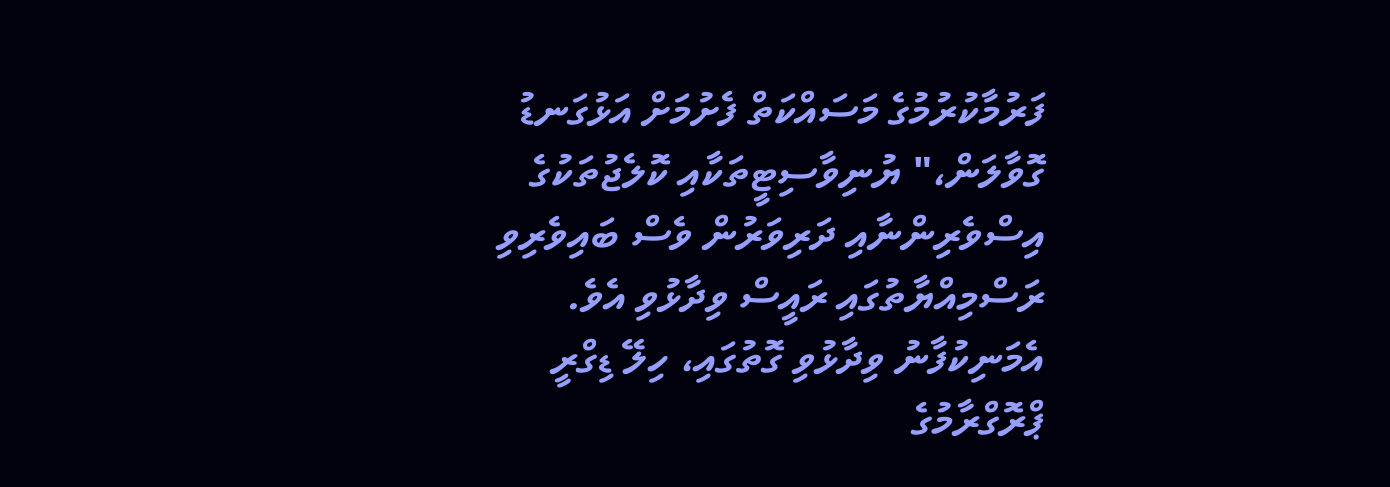ފަރުމާކުރުމުގެ މަސައްކަތް ފެށުމަށް އަޅުގަނޑު ގޮވާލަން،" ޔުނިވާސިޓީތަކާއި ކޮލެޖުތަކުގެ އިސްވެރިންނާއި ދަރިވަރުން ވެސް ބައިވެރިވި ރަސްމިއްޔާތުގައި ރައީސް ވިދާޅުވި އެވެ.
އެމަނިކުފާނު ވިދާޅުވި ގޮތުގައި، ހިލޭ ޑިގްރީ ޕްރޮގްރާމުގެ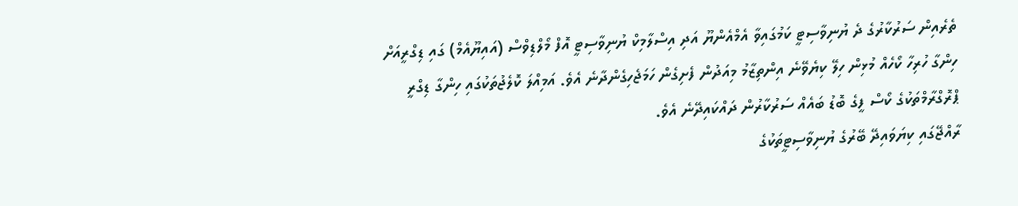ތެރެއިން ސަރުކާރުގެ ދެ ޔުނިވާސިޓީ ކަމުގައިވާ އެމްއެންޔޫ އަދި އިސްލާމިކް ޔުނިވާސިޓީ އޮފް މޯލްޑިވްސް (އައިޔޫއެމް) ގައި ޑިގްރީއަށް ހިންގާ ހުރިހާ ކޯހެއް މުޅިން ހިލޭ ކިޔެވޭނެ އިންތިޒާމު މިއަދުން ފެށިގެން ހަމަޖެހިގެންދާނެ އެވެ. އަމިއްލަ ކޮލެޖުތަކުގައި ހިންގާ ޑިގްރީ ޕްރޮގްރާމްތަކުގެ ކޯސް ފީގެ ބޮޑު ބައެއް ސަރުކާރުން ދައްކައިދޭނެ އެވެ.
ރާއްޖޭގައި ކިޔަވައިދޭ ބޭރުގެ ޔުނިވާސިޓީތަކުގެ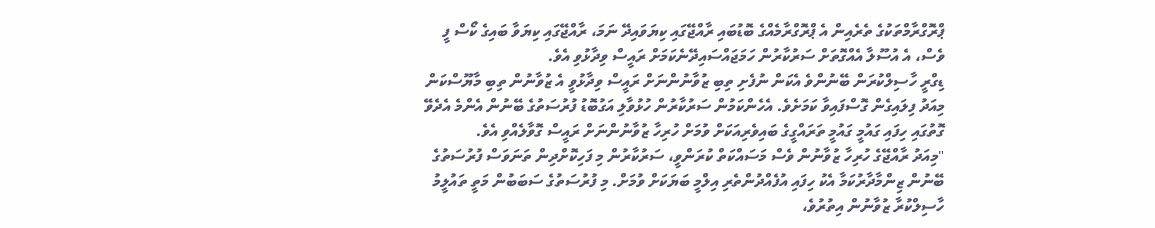ޕްރޮގްރާމްތަކުގެ ތެރެއިން އެ ޕްރޮގްރާމެއްގެ ބޮޑުބައި ރާއްޖޭގައި ކިޔަވައިދޭ ނަމަ، ރާއްޖޭގައި ކިޔަވާ ބައިގެ ކޯސް ފީ ވެސް، އެ އުސޫލާ އެއްގޮތަށް ސަރުކާރުން ހަމަޖައްސައިދޭނެކަމަށް ރައީސް ވިދާޅުވި އެވެ.
ޑިގްރީ ހާސިލްކުރަން ބޭނުންވެ އެކަން ނުފެށި ތިބި ޒުވާނުންނަށް ރައީސް ވިދާޅުވީ އެ ޒުވާނުން ތިބި މާޔޫސްކަން މިއަދު ފިލައިގެން ގޮސްފައިވާ ކަމަށެވެ. އެހެންކަމުން ސަރުކާރުން ހުޅުވާލި އަގުބޮޑު ފުރުސަތުގެ ބޭނުން އެންމެ އެދެވޭ ގޮތުގައި ހިފައި ގައުމީ ގައުމީ ތަރައްގީގެ ބައިވެރިއަކަށް ވުމަށް ހުރިހާ ޒުވާނުންނަށް ރައީސް ގޮވާލެއްވި އެވެ.
"މިއަދު ރާއްޖޭގެ ހުރިހާ ޒުވާނުން ވެސް މަސައްކަތް ކުރަންވީ، ސަރުކާރުން މި ފަހިކޮށްދިން ތަނަވަސް ފުރުސަތުގެ ބޭނުން ޒިންމާދާރުކަމާ އެކު ހިފައި އުފެއްދުންތެރި އިލްމީ ބަޔަކަށް ވުމަށް. މި ފުރުސަތުގެ ސަބަބުން މަތީ ތައުލީމު ހާސިލްކުރާ ޒުވާނުން އިތުރުވެ،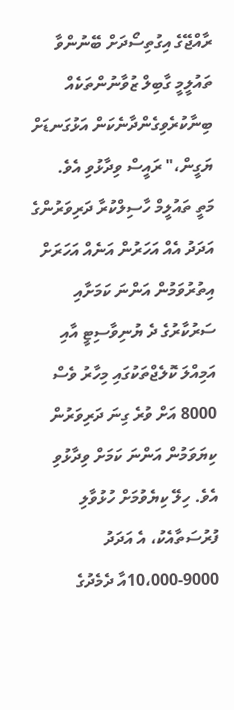ރާއްޖޭގެ އިގުތިސޯދަށް ބޭނުންވާ ތައުލީމީ ގާބިލް ޒުވާނުންތަކެއް ބިނާކުރެވިގެންދާނެކަން އަޅުގަނޑަށް ޔަގީން،" ރައީސް ވިދާޅުވި އެވެ.
މަތީ ތައުލީމް ހާސިލްކުރާ ދަރިވަރުންގެ އަދަދު އެއް އަހަރުން އަނެއް އަހަރަށް އިތުރުވަމުން އަންނަ ކަމަށާއި ސަރުކާރުގެ ދެ ޔުނިވާސިޓީ އާއި އަމިއްލަ ކޮލެޖްތަކުގައި މިހާރު ވެސް 8000 އަށް ވުރެ ގިނަ ދަރިވަރުން ކިޔަވަމުން އަންނަ ކަމަށް ވިދާޅުވި އެވެ. ހިލޭ ކިޔެވުމަށް ހުޅުވާލި ފުރުސަތާއެކު، އެ އަދަދު 9000-10،000އާ ދެމެދުގެ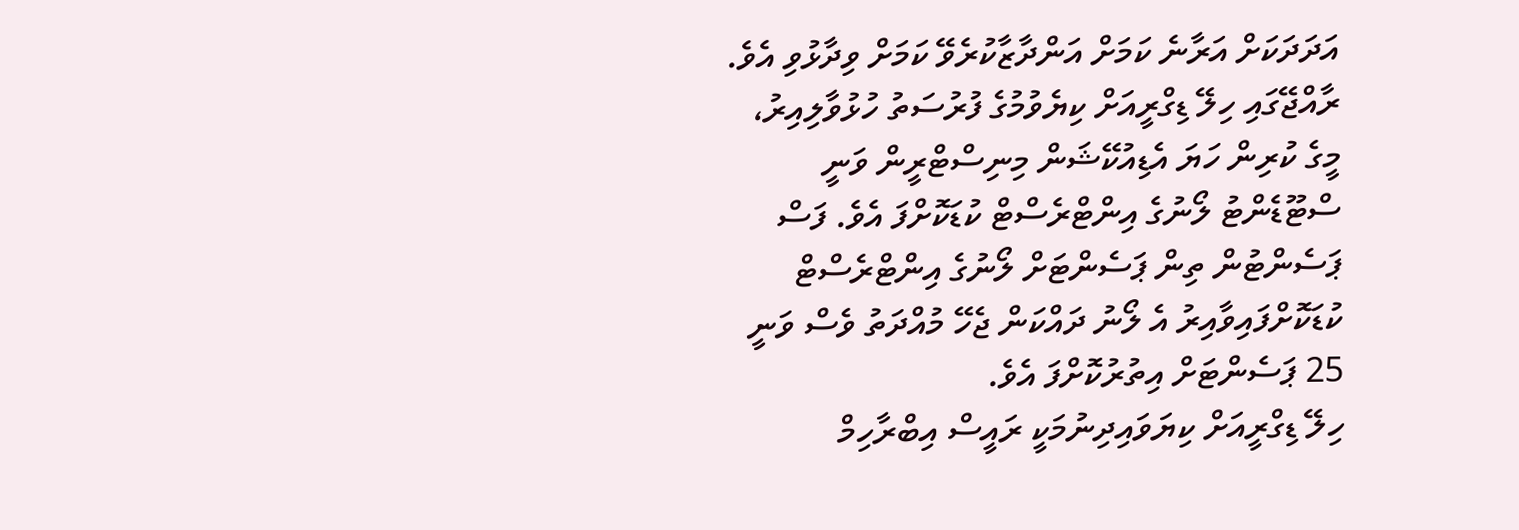އަދަދަކަށް އަރާނެ ކަމަށް އަންދާޒާކުރެވޭ ކަމަށް ވިދާޅުވި އެވެ.
ރާއްޖޭގައި ހިލޭ ޑިގްރީއަށް ކިޔެވުމުގެ ފުރުސަތު ހުޅުވާލިއިރު، މީގެ ކުރިން ހަޔަ އެޑިއުކޭޝަން މިނިސްޓްރީން ވަނީ ސްޓޫޑެންޓު ލޯނުގެ އިންޓްރެސްޓް ކުޑަކޮށްފަ އެވެ. ފަސް ޕަސެންޓުން ތިން ޕަސެންޓަށް ލޯނުގެ އިންޓްރެސްޓް ކުޑަކޮށްފައިވާއިރު އެ ލޯނު ދައްކަން ޖެހޭ މުއްދަތު ވެސް ވަނީ 25 ޕަސެންޓަށް އިތުރުކޮށްފަ އެވެ.
ހިލޭ ޑިގްރީއަށް ކިޔަވައިދިނުމަކީ ރައީސް އިބްރާހިމް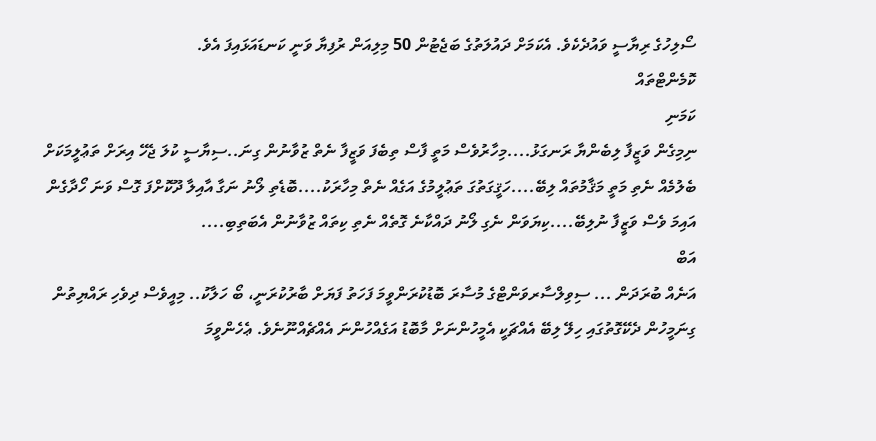ސޯލިހުގެ ރިޔާސީ ވައުދެކެވެ. އެކަމަށް ދައުލަތުގެ ބަޖެޓުން 50 މިލިއަން ރުފިޔާ ވަނީ ކަނޑައަޅައިފަ އެވެ.
ކޮމެންޓްތައް
ކަމަނި
ނިމިގެން ވަޒީފާ ލިބެންޔާ ރަނގަޅު....މިހާރުވެސް މަތީ ފާސް ތިބެފަ ވަޒީފާ ނެތް ޒުވާނުން ގިނަ..ސިޔާސީ ކުލަ ޖެހޭ އިރަށް ތަޢުލީމަކަށް ބެލުމެއް ނެތި މަތީ މަޤާމުތައް ލިބޭ....ހަޤީގަތުގަ ތަޢުލީމުގެ އަގެއް ނެތް މިހާރަކު....ބޮޑެތި ލޯނު ނަގާ އާއިލާ ދޫކޮށްފަ ގޮސް ވަނަ ހޯދާގެން އައިމަ ވެސް ވަޒީފާ ނުލިބޭ....ކިޔަވަން ނެގި ލޯނު ދައްކާނެ ގޮތެއް ނެތި ކިތައް ޒުވާނުން އެބަތިބި....
އަބް
އަނެއް ބުރަދަން ... ސިވިލްސާރވަންޓްގެ މުސާރަ ބޮޑުކުރަންވީމަ ފަހަތު ފަޔަށް ބާރުކުރަނީ، ބޯ ހަލާކު.. މިއީވެސް ދިވެހި ރައްޔިތުން
ގިނަމީހުން ދެކޭގޮތުގައި ހިލޭ ލިބޭ އެއްޗަކީ އެމީހުންނަށް މާބޮޑު އަގެއްހުންނަ އެއްޗެއްނޫނެވެ. ޢެހެންވީމަ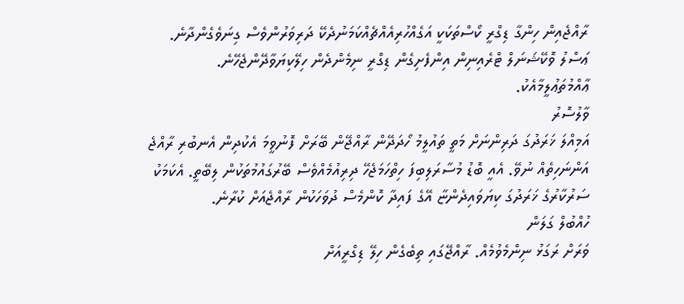ރާއްޖެއިން ހިންގާ ޑިގްރީ ކޯސްތަކަކީ އަގެއްހުރިއެއްޗެއްކަމަނުދެކޭ ދަރިވަރުންވެސް ގިނަވެގެންދާނެ. ޢަސްލު ވޮކޭޝަނަލް ޓްރެއިނިން އިންފެށިގެން ޑިގްރީ ނިމެންދެން ހިލޭކިޔަވާދޭންޖެހޭނެ. ޢާއްމުތަޢުލީމާއެކު.
ވާލުސޮރު
އަމިއްލަ ޚަރަދުގަ ދަރިންނަށް މަތީ ތައުލީމު ހޯދަދޭން ރާއްޖޭން ބޭރަށް ފޮނުވީމަ އެކުދިން އެނބުރި ރާއްޖެ އަންނަހިތެއް ނުވޭ. އެއީ ބޮޑު މުސާރަލިބިފަ ހިތްހަމަޖެހޭ ދިރިއުމެއްވެސް ބޭރުގައުމުތަކުން ލިބޭތީ. އެކަމަކު ސަރުކާރުގެ ޚަރަދުގަ ކިޔަވައިދެންޏާ އޭގެ ފައިދާ ކޮންމެސް ދުވަހަކުން ރާއްޖެއަށް ކުރާނެ.
ހުއްބުލް ގަލަން
ވަރަށް ރަގަޅު ނިންމެވުމެއް. ރާއްޖޭގައި ތިބެގެން ހިލޭ ޑިގްރީއަށް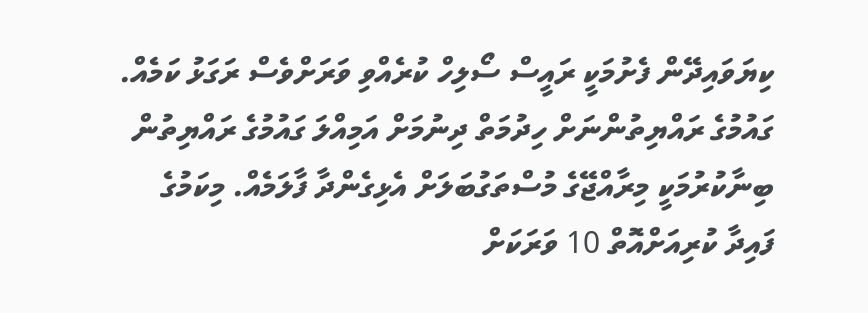ކިޔަވައިދޭން ފެށުމަކީ ރައީސް ސޯލިހް ކުރެއްވި ވަރަށްވެސް ރަގަޅު ކަމެއް. ގައުމުގެ ރައްޔިތުންނަށް ހިދުމަތް ދިނުމަށް އަމިއްލަ ގައުމުގެ ރައްޔިތުން ބިނާކުރުމަކީ މިރާއްޖޭގެ މުސްތަގުބަލަށް އެޅިގެންދާ ފާލަމެއް. މިކަމުގެ ފައިދާ ކުރިއަށްއޮތް 10 ވަރަކަށް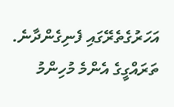އަހަރުގެތެރޭގައި ފެނިގެންދާނެ. ތަރައްގީގެ އެންމެ މުހިންމު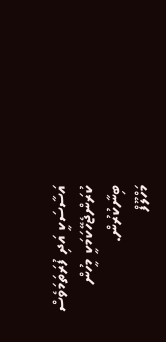އަސާސަކީ އަދި ފުރަތަމަވެސް ކުރަންޖެހޭކަމަކީ މީހުން ބިނާކުރުން.
މަހްލޫފް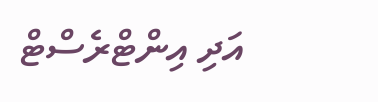އަދި އިންޓްރެސްޓް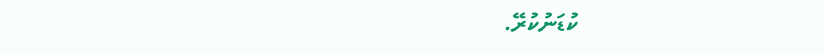ކުޑަނުކުރޭ.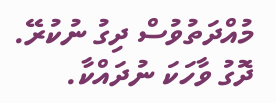މުއްދަތުވުސް ދިގު ނުކުރޭ. ދޮގު ވާހަކަ ނުދައްކާ.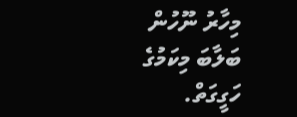މިހާރު ނޫހުން ބަލާބަ މިކަމުގެ ހަގީގަތް.